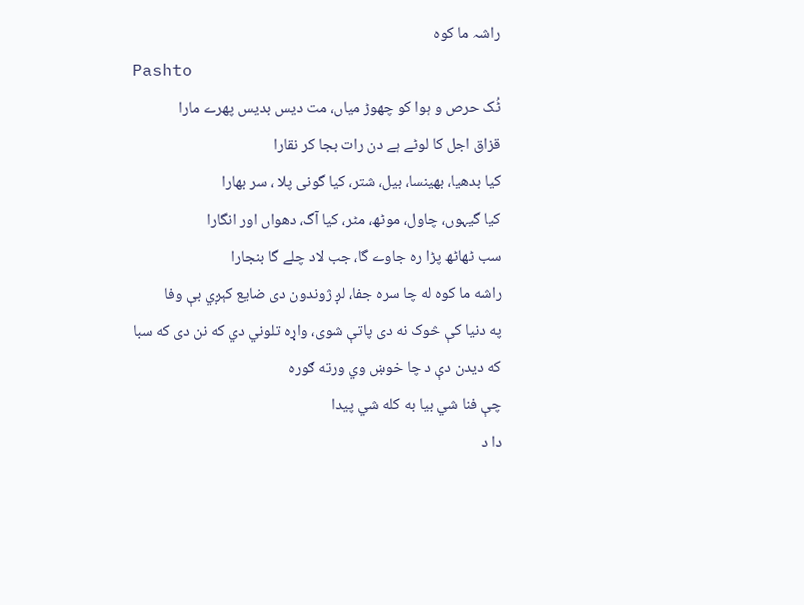راشہ ما کوہ
Pashto
ٹُک حرص و ہوا کو چھوڑ میاں، مت دیس بدیس پھرے مارا
قزاق اجل کا لوٹے ہے دن رات بجا کر نقارا
کیا بدھیا، بھینسا، بیل، شتر، کیا گونی پلا ، سر بھارا
کیا گیہوں، چاول، موٹھ، مٹر، کیا آگ، دھواں اور انگارا
سب ٹھاٹھ پڑا رہ جاوے گا، جب لاد چلے گا بنجارا
راشه ما کوه له چا سره جفا، لږ ژوندون دی ضایع کېږي بې وفا
په دنیا کې څوک نه دی پاتې شوی، واړه تلوني دي که نن دی که سبا
که دیدن دې د چا خوښ وي ورته ګوره
چې فنا شي بیا به کله شي پیدا
دا د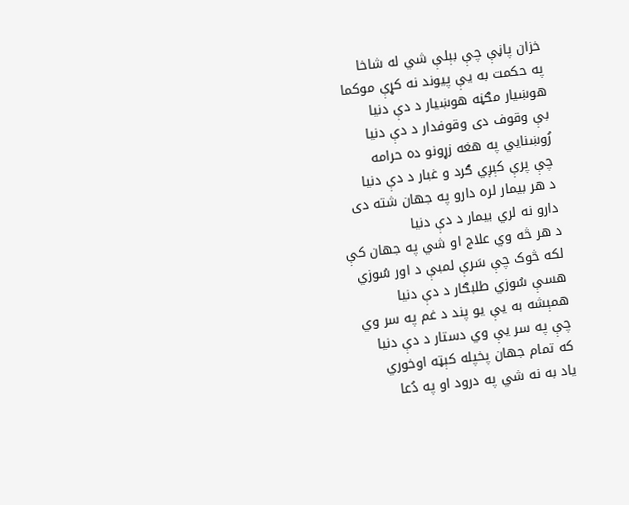خزان پاڼې چې بېلې شي له شاخا
په حکمت به یې پیوند نه کړې موکما
هوښیار مګڼه هوښیار د دې دنیا
بې وقوف دی وقوفدار د دې دنیا
رُوښنایي په هغه زړونو ده حرامه
چې پرې کېږي ګرد و غبار د دې دنیا
د هر بیمار لره دارو په جهان شته دی
دارو نه لري بیمار د دې دنیا
د هر څه وي علاج او شي په جهان کې
لکه څوک چې سَرې لمبې د اور سُوزي
هسې سُوزي طلبګار د دې دنیا
همېشه به یې یو پند د غم په سر وي
چې په سر یې وي دستار د دې دنیا
که تمام جهان پخپله کېټه اوخوري
یاد به نه شي په درود او په دُعا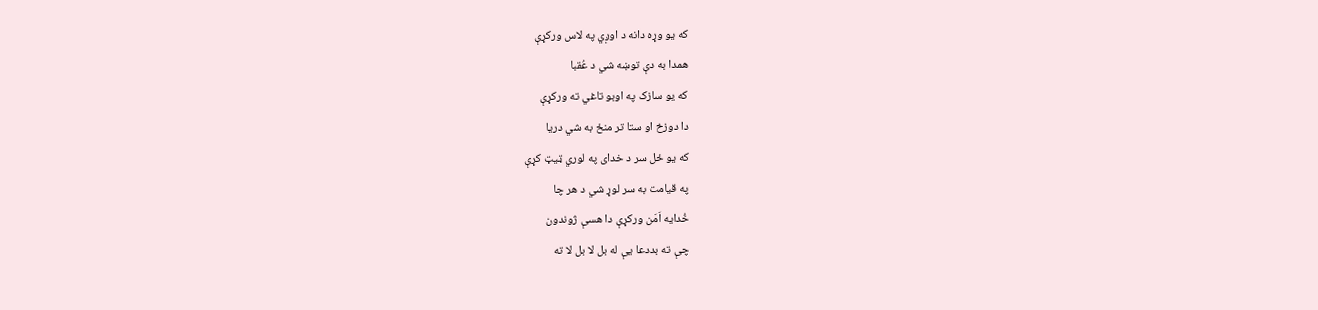که یو وړه دانه د اوږي په لاس ورکړې
همدا به دې توښه شي د عُقبا
که یو سازک په اوبو تاغي ته ورکړې
دا دوزخ او ستا تر منځ به شي دریا
که یو ځل سر د خدای په لوري ټیټ کړې
په قیامت به سر لوړ شي د هر چا
خُدایه اَمَن ورکړې دا هسې ژوندون
چې ته بددعا یې له بل لا بل لا ته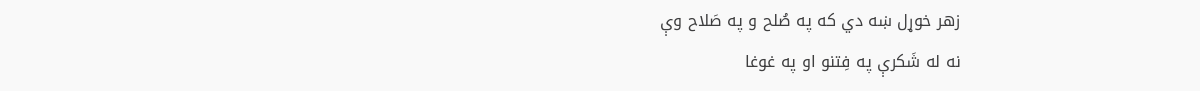زهر خوړل ښه دي که په صُلح و په صَلاح وې
نه له شَکرې په فِتنو او په غوغا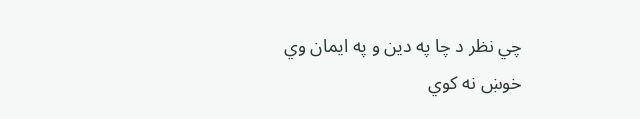چي نظر د چا په دین و په ایمان وي
خوښ نه کوي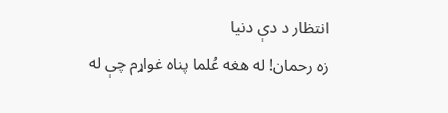انتظار د دې دنیا
زه رحمان! له هغه عُلما پناه غواړم چې له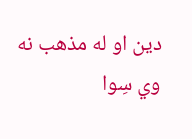دین او له مذهب نه وي سِوا